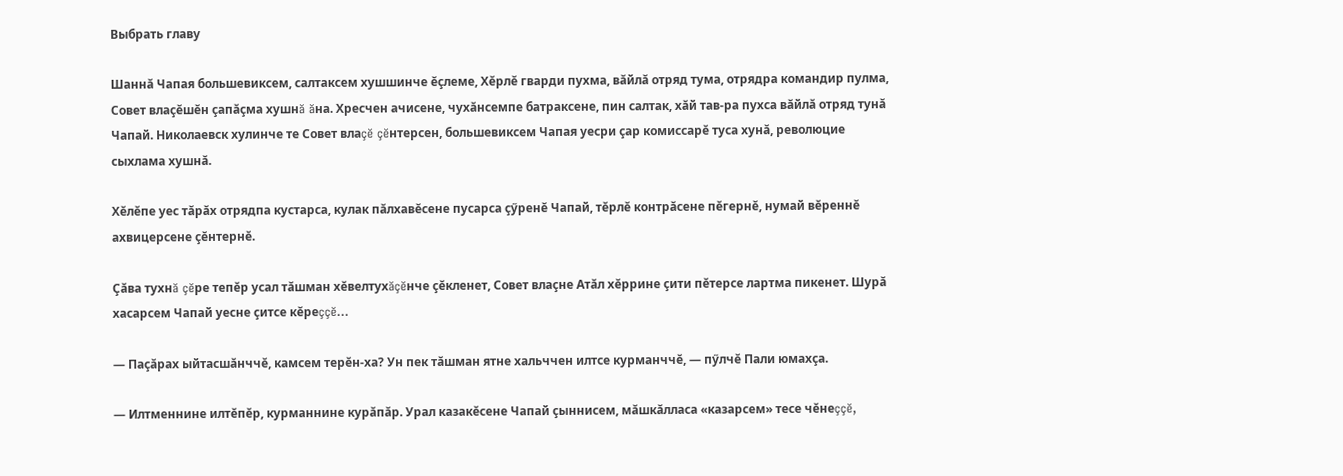Выбрать главу

Шаннă Чапая большевиксем, салтаксем хушшинче ĕçлеме, Хĕрлĕ гварди пухма, вăйлă отряд тума, отрядра командир пулма, Совет влаçĕшĕн çапăçма хушнă ăна. Хресчен ачисене, чухăнсемпе батраксене, пин салтак, хăй тав-ра пухса вăйлă отряд тунă Чапай. Николаевск хулинче те Совет влаçĕ çĕнтерсен, большевиксем Чапая уесри çар комиссарĕ туса хунă, революцие сыхлама хушнă.

Хĕлĕпе уес тăрăх отрядпа кустарса, кулак пăлхавĕсене пусарса çӳренĕ Чапай, тĕрлĕ контрăсене пĕгернĕ, нумай вĕреннĕ ахвицерсене çĕнтернĕ.

Çăва тухнă çĕре тепĕр усал тăшман хĕвелтухăçĕнче çĕкленет, Совет влаçне Атăл хĕррине çити пĕтерсе лартма пикенет. Шурă хасарсем Чапай уесне çитсе кĕреççĕ…

— Паçăрах ыйтасшăнччĕ, камсем терĕн-ха? Ун пек тăшман ятне хальччен илтсе курманччĕ, — пӳлчĕ Пали юмахçа.

— Илтменнине илтĕпĕр, курманнине курăпăр. Урал казакĕсене Чапай çыннисем, мăшкăлласа «казарсем» тесе чĕнеççĕ,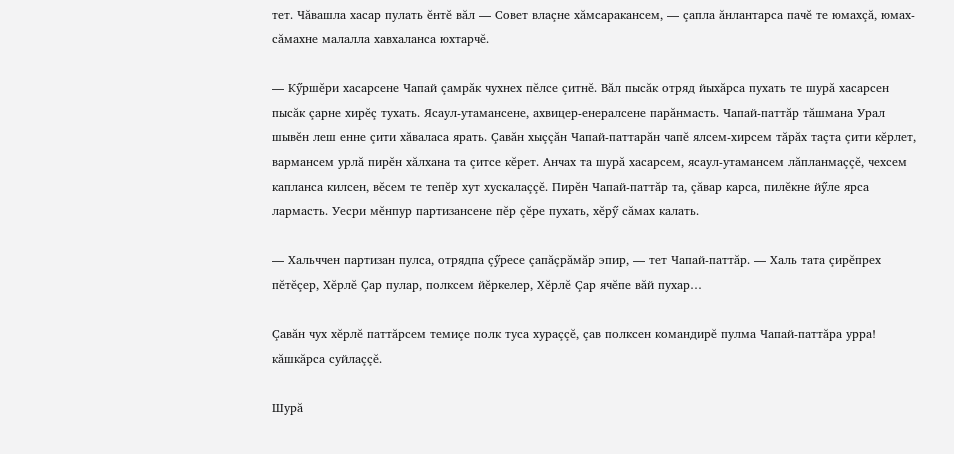тет. Чăвашла хасар пулать ĕнтĕ вăл — Совет влаçне хăмсаракансем, — çапла ăнлантарса пачĕ те юмахçă, юмах-сăмахне малалла хавхаланса юхтарчĕ.

— Кӳршĕри хасарсене Чапай çамрăк чухнех пĕлсе çитнĕ. Вăл пысăк отряд йыхăрса пухать те шурă хасарсен пысăк çарне хирĕç тухать. Ясаул-утамансене, ахвицер-енералсене парăнмасть. Чапай-паттăр тăшмана Урал шывĕн леш енне çити хăваласа ярать. Çавăн хыççăн Чапай-паттарăн чапĕ ялсем-хирсем тăрăх таçта çити кĕрлет, вармансем урлă пирĕн хăлхана та çитсе кĕрет. Анчах та шурă хасарсем, ясаул-утамансем лăпланмаççĕ, чехсем капланса килсен, вĕсем те тепĕр хут хускалаççĕ. Пирĕн Чапай-паттăр та, çăвар карса, пилĕкне йӳле ярса лармасть. Уесри мĕнпур партизансене пĕр çĕре пухать, хĕрӳ сăмах калать.

— Хальччен партизан пулса, отрядпа çӳресе çапăçрăмăр эпир, — тет Чапай-паттăр. — Халь тата çирĕпрех пĕтĕçер, Хĕрлĕ Çар пулар, полксем йĕркелер, Хĕрлĕ Çар ячĕпе вăй пухар…

Çавăн чух хĕрлĕ паттăрсем темиçе полк туса хураççĕ, çав полксен командирĕ пулма Чапай-паттăра урра! кăшкăрса суйлаççĕ.

Шурă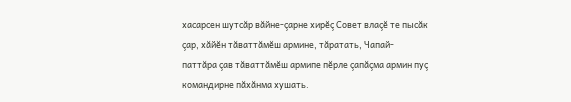хасарсен шутсăр вăйне-çарне хирĕç Совет влаçĕ те пысăк çар, хăйĕн тăваттăмĕш армине, тăратать, Чапай-паттăра çав тăваттăмĕш армипе пĕрле çапăçма армин пуç командирне пăхăнма хушать.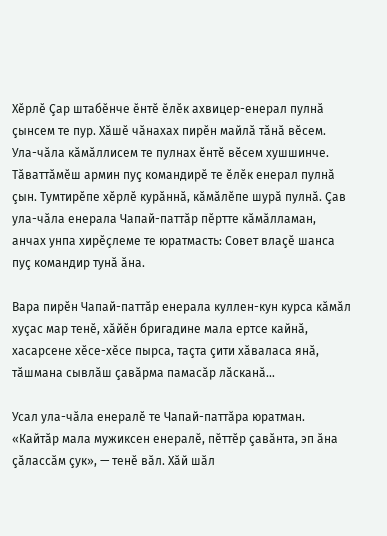Хĕрлĕ Çар штабĕнче ĕнтĕ ĕлĕк ахвицер-енерал пулнă çынсем те пур. Хăшĕ чăнахах пирĕн майлă тăнă вĕсем. Ула-чăла кăмăллисем те пулнах ĕнтĕ вĕсем хушшинче. Тăваттăмĕш армин пуç командирĕ те ĕлĕк енерал пулнă çын. Тумтирĕпе хĕрлĕ курăннă, кăмăлĕпе шурă пулнă. Çав ула-чăла енерала Чапай-паттăр пĕртте кăмăлламан, анчах унпа хирĕçлеме те юратмасть: Совет влаçĕ шанса пуç командир тунă ăна.

Вара пирĕн Чапай-паттăр енерала куллен-кун курса кăмăл хуçас мар тенĕ, хăйĕн бригадине мала ертсе кайнă, хасарсене хĕсе-хĕсе пырса, таçта çити хăваласа янă, тăшмана сывлăш çавăрма памасăр лăсканă…

Усал ула-чăла енералĕ те Чапай-паттăра юратман. «Кайтăр мала мужиксен енералĕ, пĕттĕр çавăнта, эп ăна çăлассăм çук», — тенĕ вăл. Хăй шăл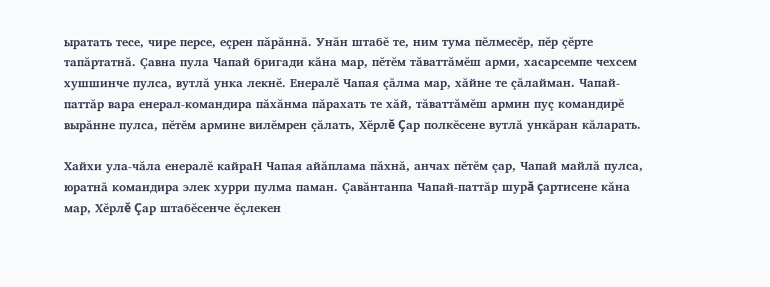ыратать тесе, чире персе, еçрен пăрăннă. Унăн штабĕ те, ним тума пĕлмесĕр, пĕр çĕрте тапăртатнă. Çавна пула Чапай бригади кăна мар, пĕтĕм тăваттăмĕш арми, хасарсемпе чехсем хушшинче пулса, вутлă унка лекнĕ. Енералĕ Чапая çăлма мар, хăйне те çăлайман. Чапай-паттăр вара енерал-командира пăхăнма пăрахать те хăй, тăваттăмĕш армин пуç командирĕ вырăнне пулса, пĕтĕм армине вилĕмрен çăлать, Хĕрлĕ Çар полкĕсене вутлă ункăран кăларать.

Хайхи ула-чăла енералĕ кайраН Чапая айăплама пăхнă, анчах пĕтĕм çар, Чапай майлă пулса, юратнă командира элек хурри пулма паман. Çавăнтанпа Чапай-паттăр шурă çартисене кăна мар, Хĕрлĕ Çар штабĕсенче ĕçлекен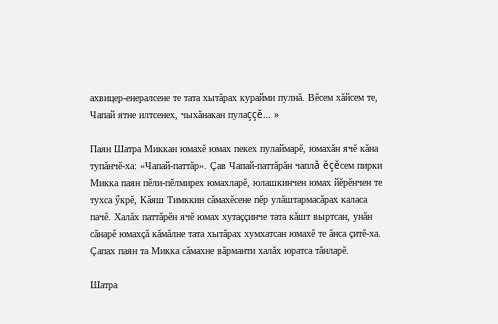ахвицер-енералсене те тата хытăрах курайми пулнă. Вĕсем хăйсем те, Чапай ятне илтсенех, чыхăнакан пулаççĕ… »

Паян Шатра Миккан юмахĕ юмах пекех пулаймарĕ, юмахăн ячĕ кăна тупăнчĕ-ха: «Чапай-паттăр». Çав Чапай-паттăрăн чаплă ĕçĕсем пирки Микка паян пĕли-пĕлмирех юмахларĕ, юлашкинчен юмах йĕрĕнчен те тухса ӳкрĕ, Кăяш Тимккин сăмахĕсене пĕр улăштармасăрах каласа пачĕ. Халăх паттăрĕн ячĕ юмах хутаççинче тата кăшт выртсан, унăн сăнарĕ юмахçă кăмăлне тата хытăрах хумхатсан юмахĕ те ăнса çитĕ-ха. Çапах паян та Микка сăмахне вăрманти халăх юратса тăнларĕ.

Шатра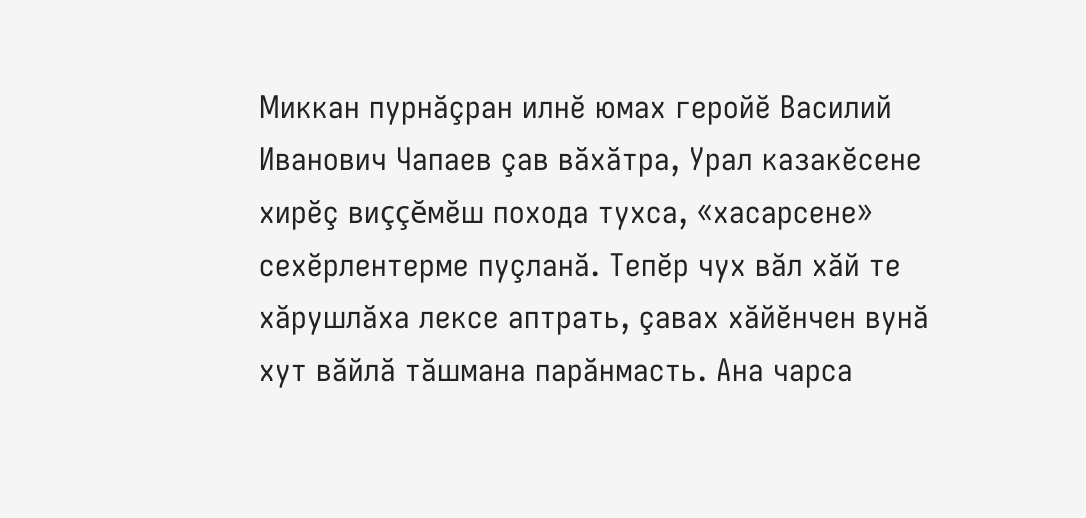Миккан пурнăçран илнĕ юмах геройĕ Василий Иванович Чапаев çав вăхăтра, Урал казакĕсене хирĕç виççĕмĕш похода тухса, «хасарсене» сехĕрлентерме пуçланă. Тепĕр чух вăл хăй те хăрушлăха лексе аптрать, çавах хăйĕнчен вунă хут вăйлă тăшмана парăнмасть. Ана чарса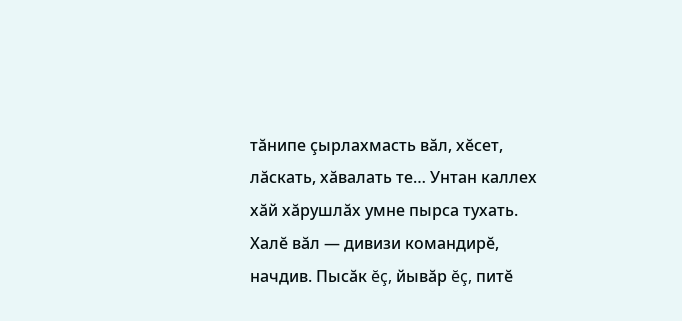тăнипе çырлахмасть вăл, хĕсет, лăскать, хăвалать те… Унтан каллех хăй хăрушлăх умне пырса тухать. Халĕ вăл — дивизи командирĕ, начдив. Пысăк ĕç, йывăр ĕç, питĕ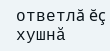ответлă ĕç хушнă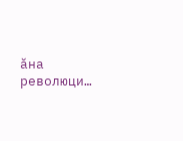ăна революци…